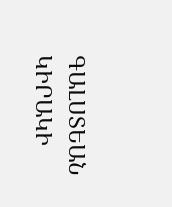ԳԱԼՍՏԵԱՆ ԿԻՐԱԿԻ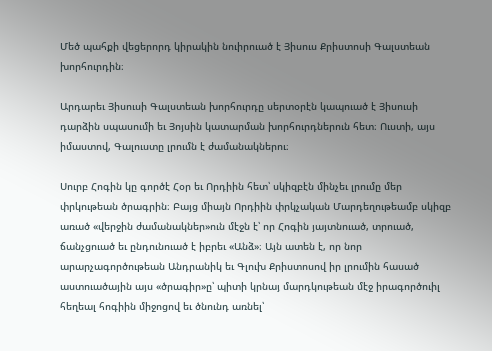Մեծ պահքի վեցերորդ կիրակին նուիրուած է Յիսուս Քրիստոսի Գալստեան խորհուրդին։

Արդարեւ Յիսուսի Գալստեան խորհուրդը սերտօրէն կապուած է Յիսուսի դարձին սպասումի եւ Յոյսին կատարման խորհուրդներուն հետ։ Ուստի, այս իմաստով, Գալուստը լրումն է ժամանակներու։

Սուրբ Հոգին կը գործէ Հօր եւ Որդիին հետ՝ սկիզբէն մինչեւ լրումը մեր փրկութեան ծրագրին։ Բայց միայն Որդիին փրկչական Մարդեղութեամբ սկիզբ առած «վերջին ժամանակներ»ուն մէջն է՝ որ Հոգին յայտնուած, տրուած, ճանչցուած եւ ընդունուած է իբրեւ «Անձ»։ Այն ատեն է, որ նոր արարչագործութեան Անդրանիկ եւ Գլուխ Քրիստոսով իր լրումին հասած աստուածային այս «ծրագիր»ը՝ պիտի կրնայ մարդկութեան մէջ իրագործուիլ հեղեալ հոգիին միջոցով եւ ծնունդ առնել՝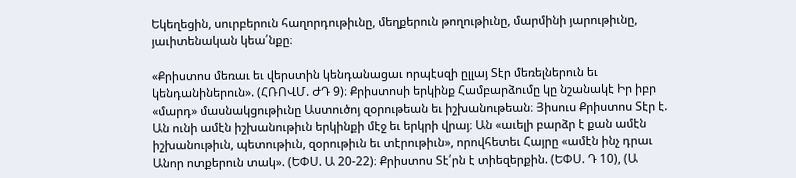Եկեղեցին, սուրբերուն հաղորդութիւնը, մեղքերուն թողութիւնը, մարմինի յարութիւնը, յաւիտենական կեա՛նքը։

«Քրիստոս մեռաւ եւ վերստին կենդանացաւ որպէսզի ըլլայ Տէր մեռելներուն եւ կենդանիներուն». (ՀՌՈՎՄ. ԺԴ 9)։ Քրիստոսի երկինք Համբարձումը կը նշանակէ Իր իբր «մարդ» մասնակցութիւնը Աստուծոյ զօրութեան եւ իշխանութեան։ Յիսուս Քրիստոս Տէր է. Ան ունի ամէն իշխանութիւն երկինքի մէջ եւ երկրի վրայ։ Ան «աւելի բարձր է քան ամէն իշխանութիւն, պետութիւն, զօրութիւն եւ տէրութիւն», որովհետեւ Հայրը «ամէն ինչ դրաւ Անոր ոտքերուն տակ». (ԵՓՍ. Ա 20-22)։ Քրիստոս Տէ՛րն է տիեզերքին. (ԵՓՍ. Դ 10), (Ա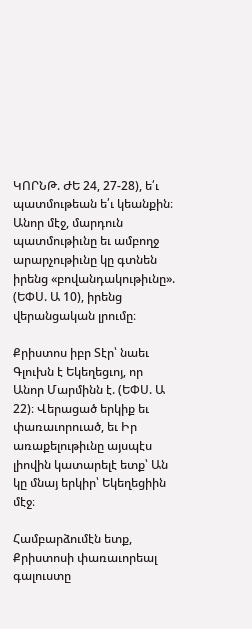ԿՈՐՆԹ. ԺԵ 24, 27-28), ե՛ւ պատմութեան ե՛ւ կեանքին։ Անոր մէջ, մարդուն պատմութիւնը եւ ամբողջ արարչութիւնը կը գտնեն իրենց «բովանդակութիւնը». (ԵՓՍ. Ա 10), իրենց վերանցական լրումը։

Քրիստոս իբր Տէր՝ նաեւ Գլուխն է Եկեղեցւոյ, որ Անոր Մարմինն է. (ԵՓՍ. Ա 22)։ Վերացած երկիք եւ փառաւորուած, եւ Իր առաքելութիւնը այսպէս լիովին կատարելէ ետք՝ Ան կը մնայ երկիր՝ Եկեղեցիին մէջ։

Համբարձումէն ետք, Քրիստոսի փառաւորեալ գալուստը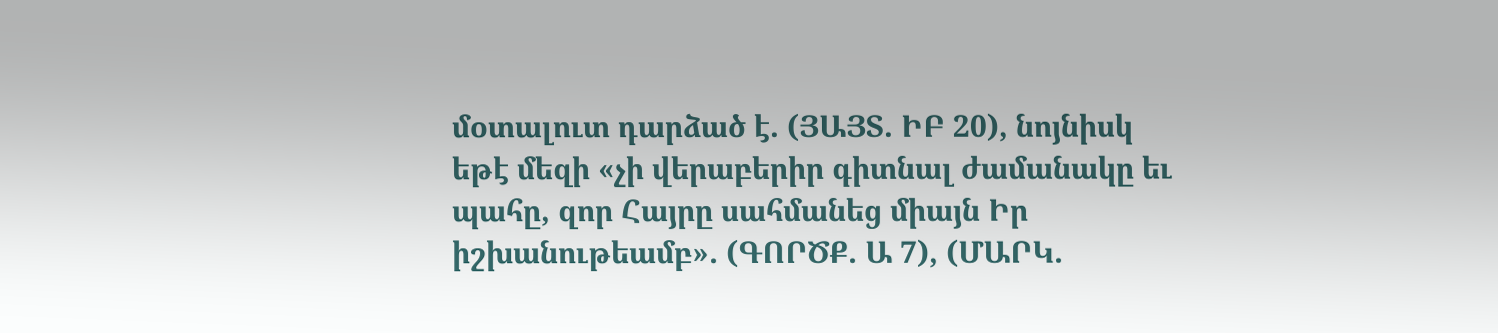մօտալուտ դարձած է. (ՅԱՅՏ. ԻԲ 20), նոյնիսկ եթէ մեզի «չի վերաբերիր գիտնալ ժամանակը եւ պահը, զոր Հայրը սահմանեց միայն Իր իշխանութեամբ». (ԳՈՐԾՔ. Ա 7), (ՄԱՐԿ.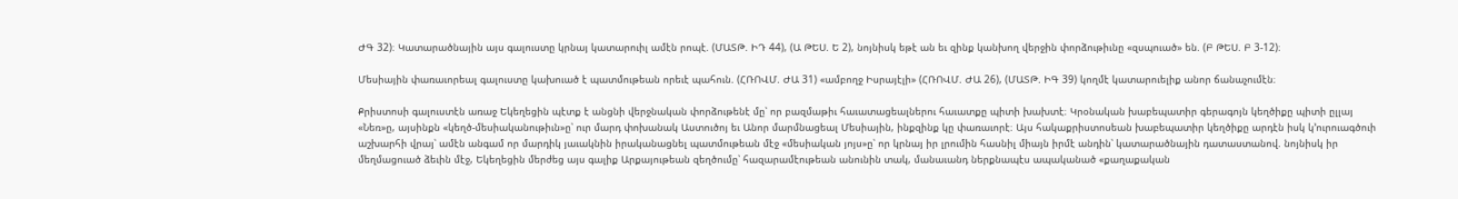ԺԳ 32)։ Կատարածնային այս գալուստը կրնայ կատարուիլ ամէն րոպէ. (ՄԱՏԹ. ԻԴ 44), (Ա ԹԵՍ. Ե 2), նոյնիսկ եթէ ան եւ զինք կանխող վերջին փորձութիւնը «զսպուած» են. (Բ ԹԵՍ. Բ 3-12)։

Մեսիային փառաւորեալ գալուստը կախուած է պատմութեան որեւէ պահուն. (ՀՌՈՎՄ. ԺԱ 31) «ամբողջ Իսրայէլի» (ՀՌՈՎՄ. ԺԱ 26), (ՄԱՏԹ. ԻԳ 39) կողմէ կատարուելիք անոր ճանաչումէն։

Քրիստոսի գալուստէն առաջ Եկեղեցին պէտք է անցնի վերջնական փորձութենէ մը՝ որ բազմաթիւ հաւատացեալներու հաւատքը պիտի խախտէ։ Կրօնական խաբեպատիր գերագոյն կեղծիքը պիտի ըլլայ «Նեռ»ը, այսինքն «կեղծ-մեսիականութիւն»ը՝ ուր մարդ փոխանակ Աստուծոյ եւ Անոր մարմնացեալ Մեսիային, ինքզինք կը փառաւորէ։ Այս հակաքրիստոսեան խաբեպատիր կեղծիքը արդէն իսկ կ՚ուրուագծուի աշխարհի վրայ՝ ամէն անգամ որ մարդիկ յաւակնին իրականացնել պատմութեան մէջ «մեսիական յոյս»ը՝ որ կրնայ իր լրումին հասնիլ միայն իրմէ անդին՝ կատարածնային դատաստանով. նոյնիսկ իր մեղմացուած ձեւին մէջ, Եկեղեցին մերժեց այս գալիք Արքայութեան զեղծումը՝ հազարամէութեան անունին տակ, մանաւանդ ներքնապէս ապականած «քաղաքական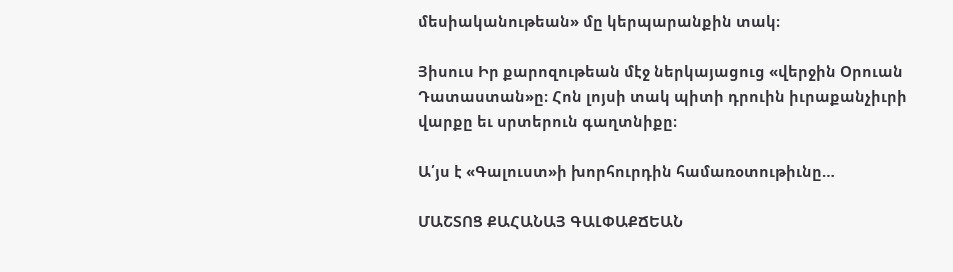մեսիականութեան» մը կերպարանքին տակ։

Յիսուս Իր քարոզութեան մէջ ներկայացուց «վերջին Օրուան Դատաստան»ը։ Հոն լոյսի տակ պիտի դրուին իւրաքանչիւրի վարքը եւ սրտերուն գաղտնիքը։

Ա՛յս է «Գալուստ»ի խորհուրդին համառօտութիւնը…

ՄԱՇՏՈՑ ՔԱՀԱՆԱՅ ԳԱԼՓԱՔՃԵԱՆ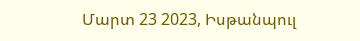Մարտ 23 2023, Իսթանպուլ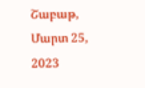Շաբաթ, Մարտ 25, 2023